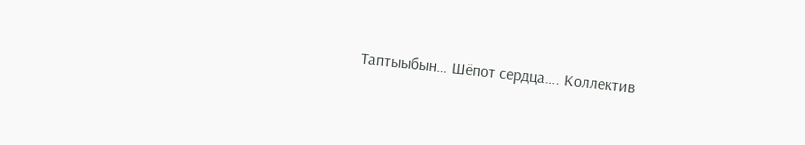Таптыыбын… Шёпот сердца…. Коллектив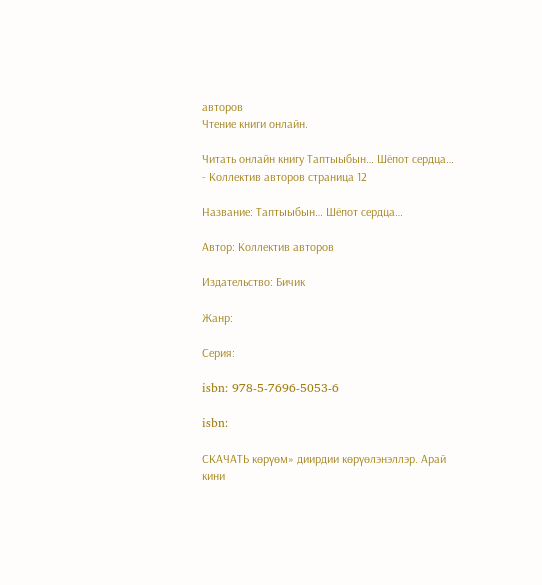авторов
Чтение книги онлайн.

Читать онлайн книгу Таптыыбын… Шёпот сердца… - Коллектив авторов страница 12

Название: Таптыыбын… Шёпот сердца…

Автор: Коллектив авторов

Издательство: Бичик

Жанр:

Серия:

isbn: 978-5-7696-5053-6

isbn:

СКАЧАТЬ көрүөм» диирдии көрүөлэнэллэр. Арай кини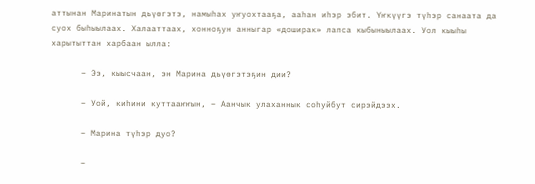аттынан Маринатын дьүөгэтэ, намыһах уҥуохтааҕа, ааһан иһэр эбит. Үҥкүүгэ түһэр санаата да суох быһыылаах. Халааттаах, хонноҕун анныгар «доширак» лапса кыбыныылаах. Уол кыыһы харытыттан харбаан ылла:

      – Ээ, кыысчаан, эн Марина дьүөгэтэҕин дии?

      – Уой, киһини куттааҥҥын, – Аанчык улаханнык соһуйбут сирэйдээх.

      – Марина түһэр дуо?

      –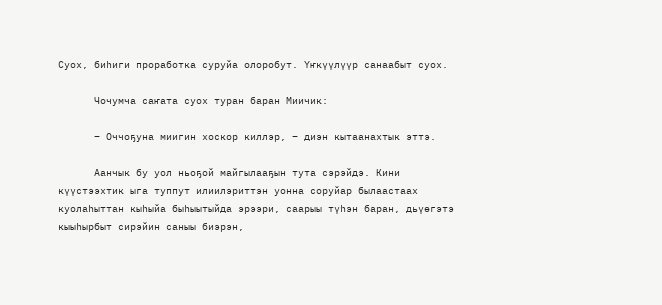Суох, биһиги проработка суруйа олоробут. Үҥкүүлүүр санаабыт суох.

      Чочумча саҥата суох туран баран Миичик:

      – Оччоҕуна миигин хоскор киллэр, – диэн кытаанахтык эттэ.

      Аанчык бу уол ньоҕой майгылааҕын тута сэрэйдэ. Кини күүстээхтик ыга туппут илиилэриттэн уонна соруйар былаастаах куолаһыттан кыһыйа быһыытыйда эрээри, саарыы түһэн баран, дьүөгэтэ кыыһырбыт сирэйин саныы биэрэн,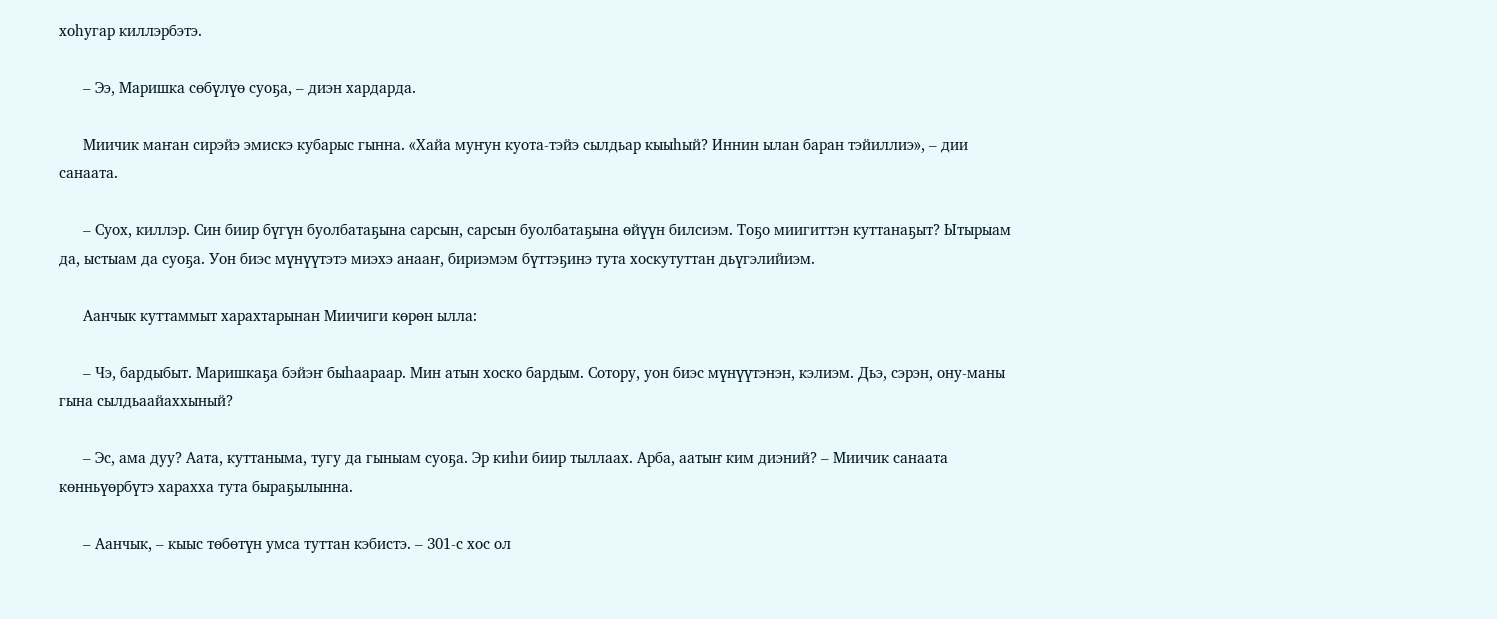хоһугар киллэрбэтэ.

      – Ээ, Маришка сөбүлүө суоҕа, – диэн хардарда.

      Миичик маҥан сирэйэ эмискэ кубарыс гынна. «Хайа муҥун куота-тэйэ сылдьар кыыһый? Иннин ылан баран тэйиллиэ», – дии санаата.

      – Суох, киллэр. Син биир бүгүн буолбатаҕына сарсын, сарсын буолбатаҕына өйүүн билсиэм. Тоҕо миигиттэн куттанаҕыт? Ытырыам да, ыстыам да суоҕа. Уон биэс мүнүүтэтэ миэхэ анааҥ, бириэмэм бүттэҕинэ тута хоскутуттан дьүгэлийиэм.

      Аанчык куттаммыт харахтарынан Миичиги көрөн ылла:

      – Чэ, бардыбыт. Маришкаҕа бэйэҥ быһаараар. Мин атын хоско бардым. Сотору, уон биэс мүнүүтэнэн, кэлиэм. Дьэ, сэрэн, ону-маны гына сылдьаайаххыный?

      – Эс, ама дуу? Аата, куттаныма, тугу да гыныам суоҕа. Эр киһи биир тыллаах. Арба, аатыҥ ким диэний? – Миичик санаата көнньүөрбүтэ харахха тута быраҕылынна.

      – Аанчык, – кыыс төбөтүн умса туттан кэбистэ. – 301-с хос ол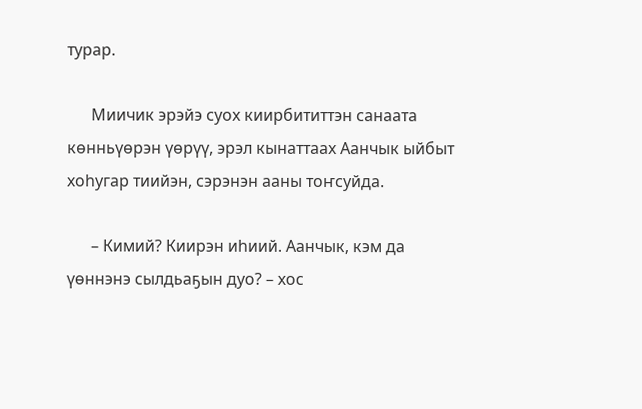турар.

      Миичик эрэйэ суох киирбититтэн санаата көнньүөрэн үөрүү, эрэл кынаттаах Аанчык ыйбыт хоһугар тиийэн, сэрэнэн ааны тоҥсуйда.

      – Кимий? Киирэн иһиий. Аанчык, кэм да үөннэнэ сылдьаҕын дуо? – хос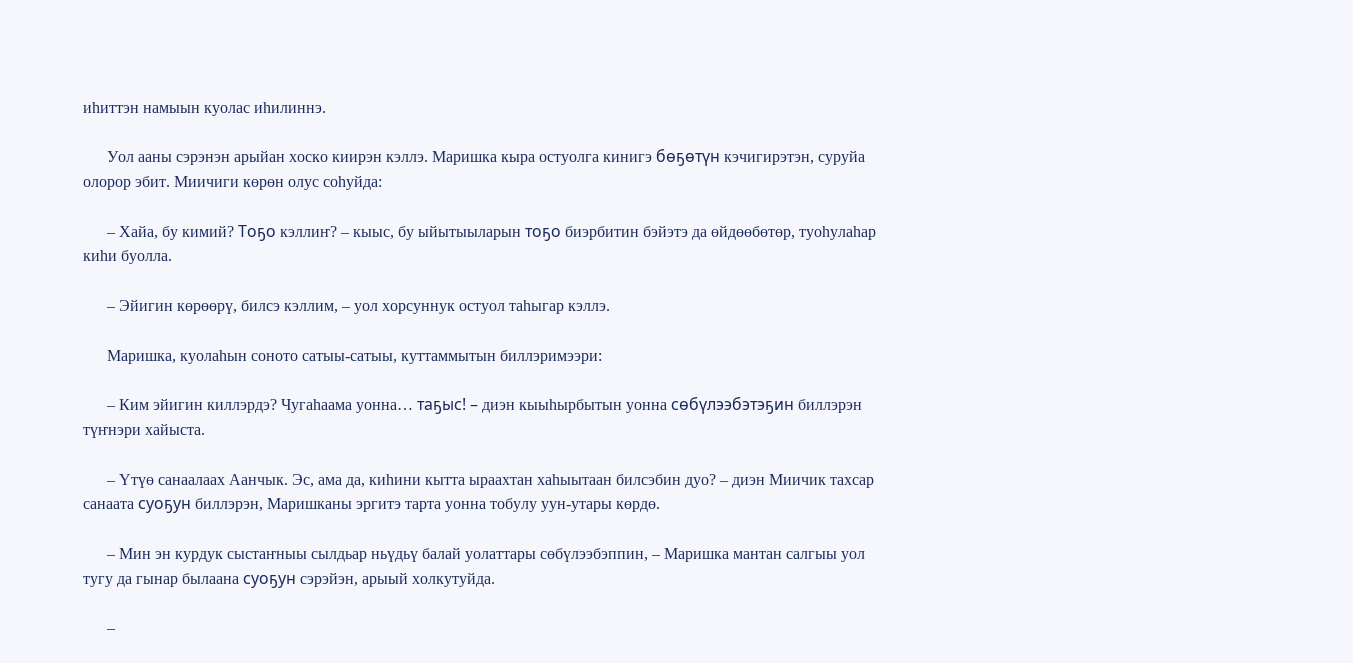иһиттэн намыын куолас иһилиннэ.

      Уол ааны сэрэнэн арыйан хоско киирэн кэллэ. Маришка кыра остуолга кинигэ бөҕөтүн кэчигирэтэн, суруйа олорор эбит. Миичиги көрөн олус соһуйда:

      – Хайа, бу кимий? Тоҕо кэллиҥ? – кыыс, бу ыйытыыларын тоҕо биэрбитин бэйэтэ да өйдөөбөтөр, туоһулаһар киһи буолла.

      – Эйигин көрөөрү, билсэ кэллим, – уол хорсуннук остуол таһыгар кэллэ.

      Маришка, куолаһын соното сатыы-сатыы, куттаммытын биллэримээри:

      – Ким эйигин киллэрдэ? Чугаһаама уонна… таҕыс! – диэн кыыһырбытын уонна сөбүлээбэтэҕин биллэрэн түҥнэри хайыста.

      – Үтүө санаалаах Аанчык. Эс, ама да, киһини кытта ыраахтан хаһыытаан билсэбин дуо? – диэн Миичик тахсар санаата суоҕун биллэрэн, Маришканы эргитэ тарта уонна тобулу уун-утары көрдө.

      – Мин эн курдук сыстаҥныы сылдьар ньүдьү балай уолаттары сөбүлээбэппин, – Маришка мантан салгыы уол тугу да гынар былаана суоҕун сэрэйэн, арыый холкутуйда.

      –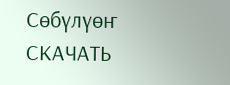Сөбүлүөҥ СКАЧАТЬ